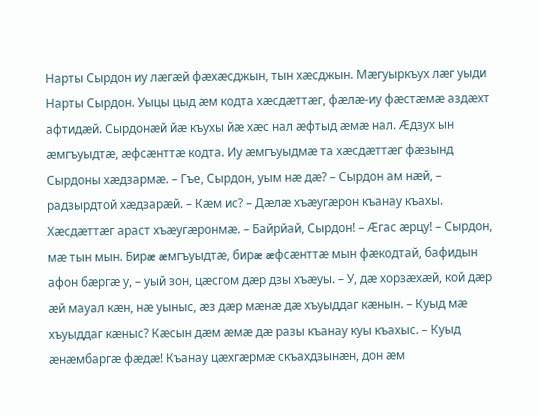Нарты Сырдон иу лæгæй фæхæсджын, тын хæсджын. Мæгуыркъух лæг уыди Нарты Сырдон. Уыцы цыд æм кодта хæсдæттæг, фæлæ-иу фæстæмæ аздæхт афтидæй. Сырдонæй йæ къухы йæ хæс нал æфтыд æмæ нал. Æдзух ын æмгъуыдтæ, æфсæнттæ кодта. Иу æмгъуыдмæ та хæсдæттæг фæзынд Сырдоны хæдзармæ. – Гъе, Сырдон, уым нæ дæ? – Сырдон ам нæй, – радзырдтой хæдзарæй. – Кæм ис? – Дæлæ хъæугæрон къанау къахы. Хæсдæттæг араст хъæугæронмæ. – Байрйай, Сырдон! – Æгас æрцу! – Сырдон, мæ тын мын. Бирæ æмгъуыдтæ, бирæ æфсæнттæ мын фæкодтай, бафидын афон бæргæ у, – уый зон, цæсгом дæр дзы хъæуы. – У, дæ хорзæхæй, кой дæр æй мауал кæн, нæ уыныс, æз дæр мæнæ дæ хъуыддаг кæнын. – Куыд мæ хъуыддаг кæныс? Кæсын дæм æмæ дæ разы къанау куы къахыс. – Куыд æнæмбаргæ фæдæ! Къанау цæхгæрмæ скъахдзынæн, дон æм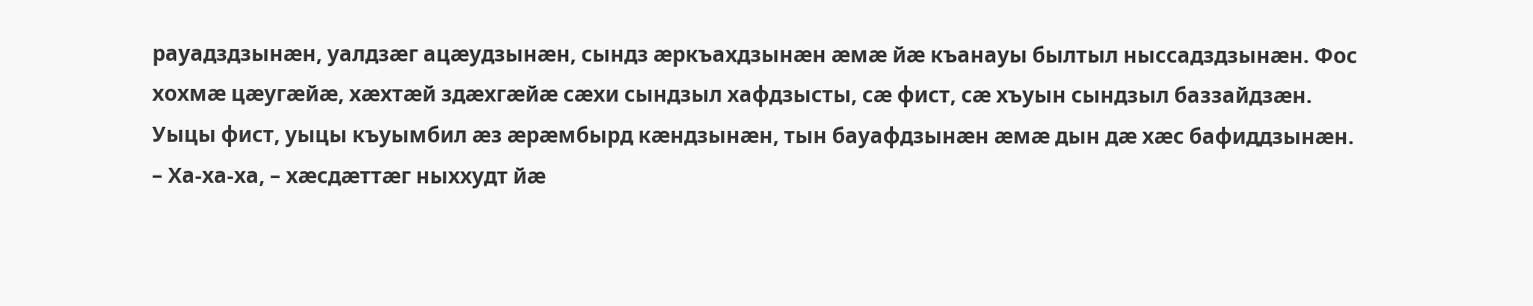рауадздзынæн, уалдзæг ацæудзынæн, сындз æркъахдзынæн æмæ йæ къанауы былтыл ныссадздзынæн. Фос хохмæ цæугæйæ, хæхтæй здæхгæйæ сæхи сындзыл хафдзысты, сæ фист, сæ хъуын сындзыл баззайдзæн. Уыцы фист, уыцы къуымбил æз æрæмбырд кæндзынæн, тын бауафдзынæн æмæ дын дæ хæс бафиддзынæн. – Ха-ха-ха, – хæсдæттæг ныххудт йæ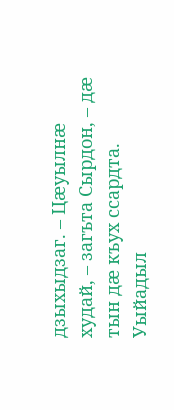дзыхыдзаг. – Цæуылнæ худай, – загъта Сырдон, – дæ тын дæ къух ссардта. Уыйадыл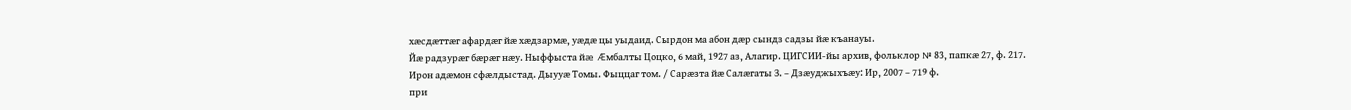хæсдæттæг афардæг йæ хæдзармæ, уæдæ цы уыдаид. Сырдон ма абон дæр сындз садзы йæ къанауы.
Йæ радзурæг бæрæг нæу. Ныффыста йæ Æмбалты Цоцко, 6 май, 1927 аз, Алагир. ЦИГСИИ-йы архив, фольклор № 83, папкæ 27, ф. 217.
Ирон адæмон сфæлдыстад. Дыууæ Томы. Фыццаг том. / Сарæзта йæ Салæгаты З. – Дзæуджыхъæу: Ир, 2007 – 719 ф.
при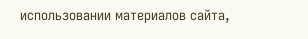использовании материалов сайта,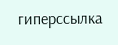гиперссылка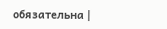обязательна |